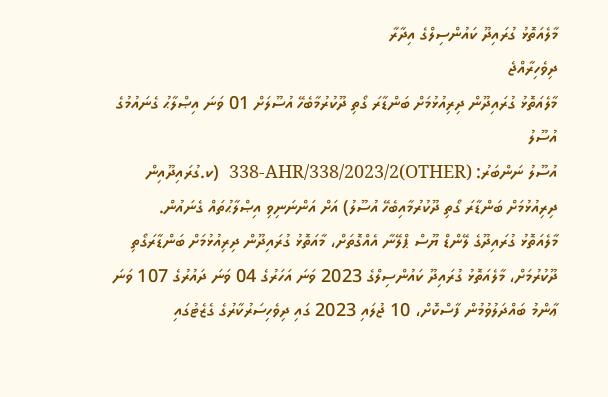މާލެއަތޮޅު ގުރައިދޫ ކައުންސިލްގެ އިދާރާ
ދިވެހިރާއްޖެ
މާލެއަތޮޅު ގުރައިދޫން ދިރިއުޅުމަށް ބަންޑާރަ ގޯތި ދޫކުރުމާބެހޭ އުސޫލަށް 01 ވަނަ އިޞްލާޙު ގެނައުމުގެ އުސޫލު
އުސޫލު ނަންބަރު: (OTHER)338-AHR/338/2023/2  (ކ.ގުރައިދޫއިން ދިރިއުޅުމަށް ބަންޑާރަ ގޯތި ދޫކުރުމާއިބެހޭ އުސޫލު) އަށް އަންނަނިވި އިޞްލާޙުތައް ގެނައުން.
މާލެއަތޮޅު ގުރައިދޫގެ ލޭންޑް ޔޫސް ޕްލޭނާ އެއްގޮތަށް، މާއަތޮޅު ގުރައިދޫން ދިރިއުޅުމަށް ބަންޑާރަގޯތި ދޫކުރުމަށް، މާލެއަތޮޅު ގުރައިދޫ ކައުންސިލްގެ 2023 ވަނަ އަހަރުގެ 04 ވަނަ ދައުރުގެ 107 ވަނަ ޢާންމު ބައްދަލުވުމުން ފާސްކޮށް، 10 ޖުލައި 2023 ގައި ދިވެހިސަރުކާރުގެ ގެޒެޓުގައި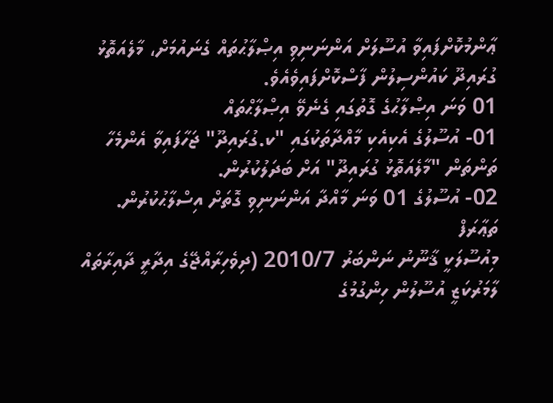ޢާންމުކޮށްފައިވާ އުސޫލަށް އަންނަނިވި އިޞްލާޙުތައް ގެނައުމަށް، މާލެއަތޮޅު ގުރައިދޫ ކައުންސިލުން ފާސްކޮށްފައިވެއެވެ.
01 ވަނަ އިޞްލާޙުގެ ގޮތުގައި ގެނެވޭ އިޞްލާޙްތައް
01- އުސޫލުގެ އެކިއެކި މާއްދާތަކުގައި "ކ.ގުރައިދޫ" ޖަހާފައިވާ އެންމެހާ ތަންތަން "މާލެއަތޮޅު ގުރައިދޫ" އަށް ބަދަލުކުރުން.
02- އުސޫލުގެ 01 ވަނަ މާއްދާ އަންނަނިވި ގޮތަށް އިސްލާޙުކުރުން.
ތަޢާރަފް
މިއުސޫލަކީ ޤާނޫނު ނަންބަރު 2010/7 (ދިވެހިރާއްޖޭގެ އިދާރީ ދާއިރާތައް ލާމަރުކަޒީ އުސޫލުން ހިންގުމުގެ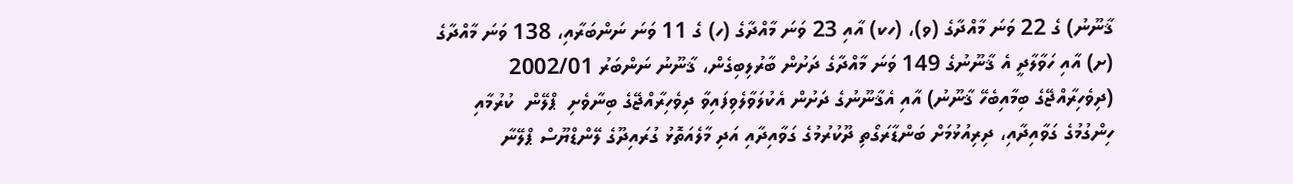ޤާނޫނު) ގެ 22 ވަނަ މާއްދާގެ (ވ)، (ހކ) އާއި 23 ވަނަ މާއްދާގެ (ހ) ގެ 11 ވަނަ ނަންބަރާއި، 138 ވަނަ މާއްދާގެ (ށ) އާއި ހަވާލާދީ އެ ޤާނޫނުގެ 149 ވަނަ މާއްދާގެ ދަށުން ބާރުލިބިގެން، ޤާނޫނު ނަންބަރު 2002/01 (ދިވެހިރާއްޖޭގެ ބިމާއިބެހޭ ޤާނޫނު) އާއި އެޤާނޫނުގެ ދަށުން އެކުލަވާލެވިފައިވާ ދިވެހިރާއްޖޭގެ ބިނާވެށި  ޕްލޭން  ކުރުމާއި ހިންގުމުގެ ގަވާއިދާއި، ދިރިއުޅުމަށް ބަންޑާރަގޯތި ދޫކުރުމުގެ ގަވާއިދާއި އަދި މާލެއަތޮޅު ގުރައިދޫގެ ލޭންޑްޔޫސް ޕްލޭނާ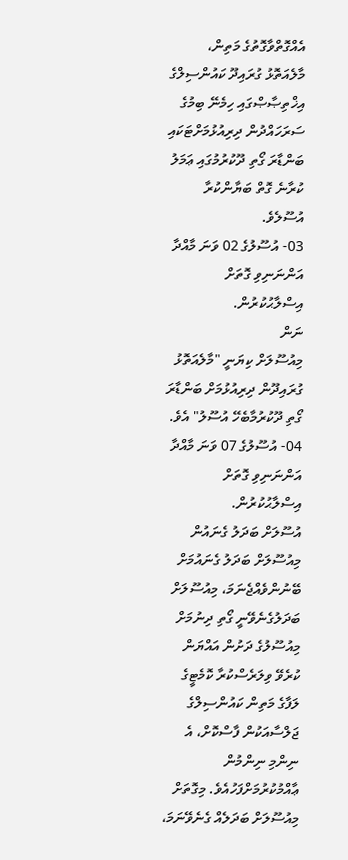އެއްގޮތްވާގޮތުގެ މަތިން، މާލެއަތޮޅު ގުރައިދޫ ކައުންސިލްގެ އިޚްތިޞާޞްގައި ހިމެނޭ ބިމުގެ ސަރަހައްދުން ދިރިއުޅުމަށްޓަކައި ބަންޑާރަ ގޯތި ދޫކުރުމުގައި ޢަމަލު ކުރާނެ ގޮތް ބަޔާންކުރާ އުސޫލެވެ.
03- އުސޫލުގެ 02 ވަނަ މާއްދާ އަންނަނިވި ގޮތަށް އިސްލާޙުކުރުން.
ނަން
މިއުސޫލަށް ކިޔަނީ "މާލެއަތޮޅު ގުރައިދޫން ދިރިއުޅުމަށް ބަންޑާރަ ގޯތި ދޫކުރުމާބެހޭ އުސޫލު" އެވެ.
04- އުސޫލުގެ 07 ވަނަ މާއްދާ އަންނަނިވި ގޮތަށް އިސްލާޙުކުރުން.
އުސޫލަށް ބަދަލު ގެނައުން
މިއުސޫލަށް ބަދަލު ގެނައުމަށް ބޭނުންވެއްޖެނަމަ، މިއުސޫލަށް ބަދަލުގެނެވޭނީ ގޯތި ދިނުމަށް މިއުސޫލުގެ ދަށުން އައްޔަން ކުރެވޭ ވިލަރެސްކުރާ ކޮމެޓީގެ ލަފާގެ މަތިން ކައުންސިލްގެ ޖަލްސާއަކުން ފާސްކޮށް، އެ ނިންމި ނިންމުން ޢާއްމުކުރުމަށްފަހުއެވެ. މިގޮތަށް މިއުސޫލަށް ބަދަލެއް ގެނެވޭނަމަ،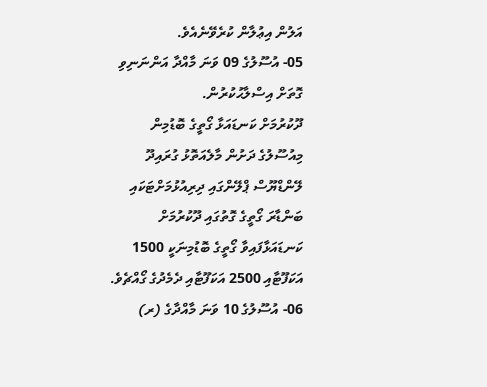އަލުން އިޢުލާން ކުރެވޭނެއެވެ.
05- އުސޫލުގެ 09 ވަނަ މާއްދާ އަންނަނިވި ގޮތަށް އިސްލާޙުކުރުން.
ދޫކުރުމަށް ކަނޑައަޅާ ގޯތީގެ ބޮޑުމިން
މިއުސޫލުގެ ދަށުން މާލެއަތޮޅު ގުރައިދޫ ލޭންޑްޔޫސް ޕްލޭންގައި ދިރިއުޅުމަށްޓަކައި ބަންޑާރަ ގޯތީގެ ގޮތުގައި ދޫކުރުމަށް ކަނޑައަޅާފައިވާ ގޯތީގެ ބޮޑުމިނަކީ 1500 އަކަފޫޓާއި 2500 އަކަފޫޓާއި ދެމެދުގެ ގޯއްޗެވެ.
06- އުސޫލުގެ 10 ވަނަ މާއްދާގެ (ރ)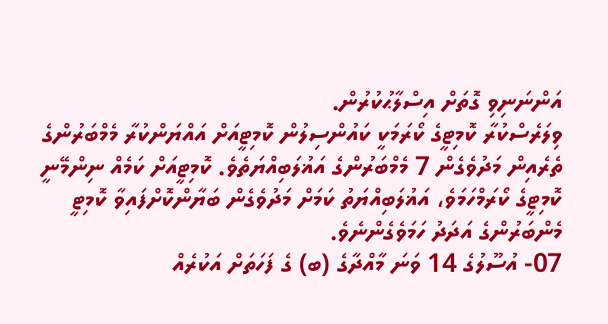އަންނަނިވި ގޮތަށް އިސްލާޙުކުރުން.
ވިލަރެސްކުރާ ކޮމިޓީގެ ކޯރަމަކީ ކައުންސިލުން ކޮމިޓީއަށް އައްޔަންކުރާ މެމްބަރުންގެ ތެރެއިން މަދުވެގެން 7 މެމްބަރުންގެ އަޣުލަބިއްޔަތެވެ. ކޮމިޓީއަށް ކަމެއް ނިންމޭނީ ކޮމިޓީގެ ކޯރަމްހަމަވެ، އަޣުލަބިއްޔަތު ކަމަށް މަދުވެގެން ބަޔާންކޮށްފައިވާ ކޮމިޓީ މެންބަރުންގެ އަދަދު ހަމަވެގެންނެވެ.
07- އުސޫލުގެ 14 ވަނަ މާއްދާގެ (ބ) ގެ ފަހަތަށް އަކުރެއް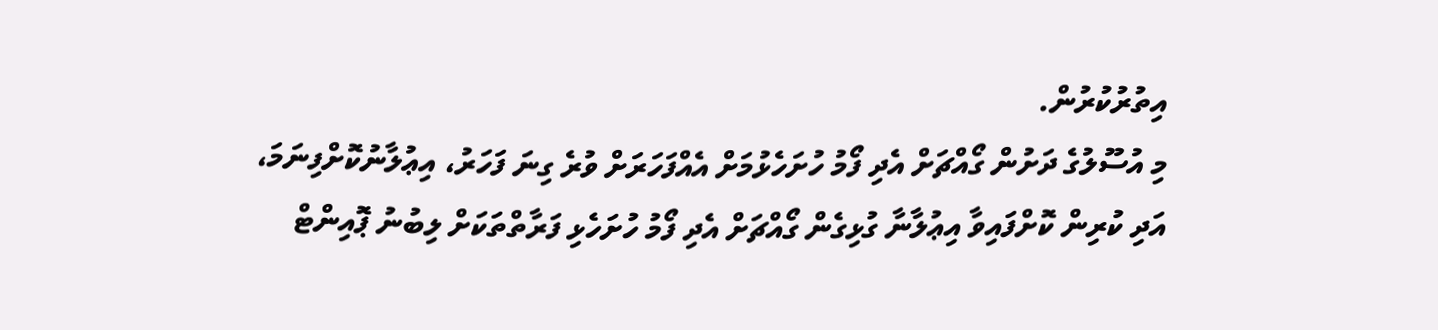އިތުރުކުރުން.
މި އުސޫލުގެ ދަށުން ގޯއްޗަށް އެދި ފޯމު ހުށަހެޅުމަށް އެއްފަހަރަށް ވުރެ ގިނަ ފަހަރު، އިޢުލާނުކޮށްފިނަމަ، އަދި ކުރިން ކޮށްފައިވާ އިޢުލާނާ ގުޅިގެން ގޯއްޗަށް އެދި ފޯމު ހުށަހެޅި ފަރާތްތަކަށް ލިބުނު ޕޮއިންޓް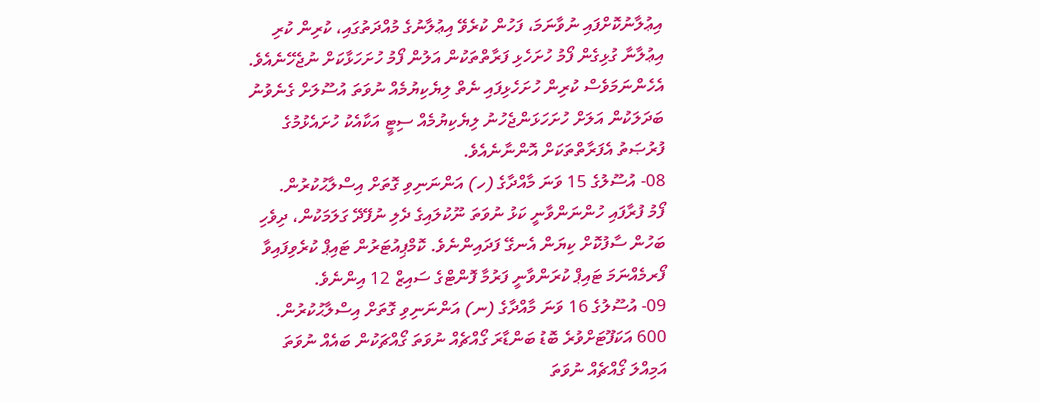އިޢުލާނުކޮށްފައި ނުވާނަމަ، ފަހުން ކުރެވޭ އިޢުލާނުގެ މުއްދަތުގައި، ކުރިން ކުރި އިޢުލާނާ ގުޅިގެން ފޯމު ހުށަހެޅި ފަރާތްތަކުން އަލުން ފޯމު ހުށަހަޅާކަށް ނުޖެހޭނެއެވެ. އެހެންނަމަވެސް ކުރިން ހުށަހެޅިފައި ނެތް ލިޔެކިޔުމެއް ނުވަތަ އުސޫލަށް ގެނެވުނު ބަދަލަކުން އަލަށް ހުށަހަޅަންޖެހުނު ލިޔެކިޔުމެއް ސިޓީ އަކާއެކު ހުށައެޅުމުގެ ފުރުޞަތު އެފަރާތްތަކަށް އޮންނާނެއެވެ.
08- އުސޫލުގެ 15 ވަނަ މާއްދާގެ (ހ) އަންނަނިވި ގޮތަށް އިސްލާޙުކުރުން.
ފޯމު ފުރާފައި ހުންނަންވާނީ ކަޅު ނުވަތަ ނޫކުލައިގެ ދެލި ނުފޭދޭ ގަލަމަކުން، ދިވެހި ބަހުން ސާފުކޮށް ކިޔަން އެނގޭ ފަދައިންނެވެ. ކޮމްޕިއުޓަރުން ޓައިޕް ކުރެވިފައިވާ ފޯރމެއްނަމަ ޓައިޕް ކުރަންވާނީ ފަރުމާ ފޮންޓްގެ ސައިޒް 12 އިންނެވެ.
09- އުސޫލުގެ 16 ވަނަ މާއްދާގެ (ނ) އަންނަނިވި ގޮތަށް އިސްލާޙުކުރުން.
600 އަކަފޫޓަށްވުރެ ބޮޑު ބަންޑާރަ ގޯއްޗެއް ނުވަތަ ގޯއްޗަކުން ބައެއް ނުވަތަ އަމިއްލަ ގޯއްޗެއް ނުވަތަ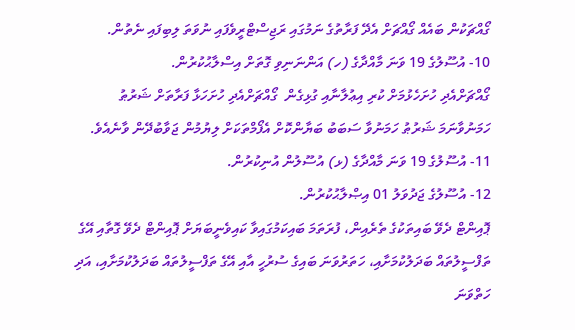ގޯއްޗަކުން ބައެއް ގޯއްޗަށް އެދޭ ފަރާތުގެ ނަމުގައި ރަޖިސްޓްރީވެފައި ނުވަތަ ލިބިފައި ނެތުން.
10- އުސޫލުގެ 19 ވަނަ މާއްދާގެ (ހ) އަންނަނިވި ގޮތަށް އިސްލާޙުކުރުން.
ގޯއްޗަށްއެދި ހުށަހެޅުމަށް ކުރި އިޢުލާނާއި ގުޅިގެން  ގޯއްޗަށްއެދި ހުށަހަޅާ ފަރާތަށް ޝަރުޠު ހަމަނުވާނަމަ ޝަރުޠު ހަމަނުވާ ސަބަބު ބަޔާންކޮށް އެފޯމްތަކަށް ލިޔުމުން ޖަވާބުދޭން ވާނެއެވެ.
11- އުސޫލުގެ 19 ވަނަ މާއްދާގެ (ޅ) އުސޫލުން އުނިކުރުން.
12- އުސޫލުގެ ޖަދުވަލު 01 އިޞްލާޙުކުރުން.
ޕޮއިންޓް ދެވޭ ބައިތަކުގެ ތެރެއިން، ފުރަތަމަ ބައިކަމުގައިވާ ކައިވެނީބަޔަށް ޕޮއިންޓް ދެވޭ ގޮތާއި އޭގެ ތަފްސީލުތައް ބަދަލުކުމަށާއި، ހަތަރުވަނަ ބައިގެ ސުރުހީ އާއި އޭގެ ތަފްސީލުތައް ބަދަލުކުމަށާއި، އަދި ހަތްވަނަ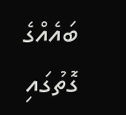ބައެއްގެ ގޮތުގައި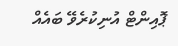ޕޮއިންޓް އުނިކުރެވޭ ބައެއް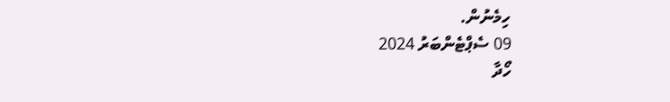ހިމެނުން.
09 ސެޕްޓެންބަރު 2024
ހޯދާ